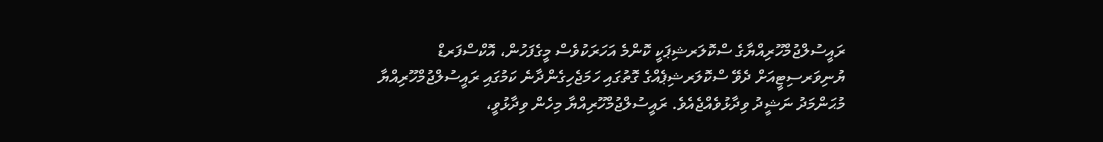ރައީސުލްޖުމްހޫރިއްޔާގެ ސްކޮލަރޝިޕަކީ ކޮންމެ އަހަރަކުވެސް މީގެފަހުން، އޮކްސްފަރޑް ޔުނިވަރސިޓީއަށް ދެވޭ ސްކޮލަރޝިޕެއްގެ ގޮތުގައި ހަމަޖެހިގެންދާނެ ކަމުގައި ރައީސުލްޖުމްހޫރިއްޔާ މުޙަންމަދު ނަޝީދު ވިދާޅުވެއްޖެއެވެ. ރައީސުލްޖުމްހޫރިއްޔާ މިހެން ވިދާޅުވީ،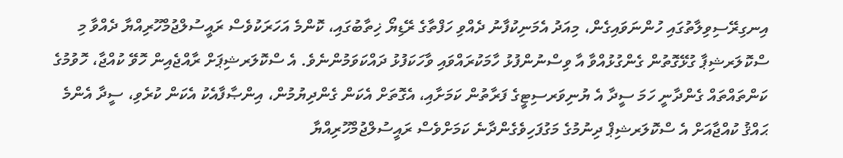އިނގިރޭސިވިލާތުގައި ހުންނަވައިގެން، މިއަދު އެމަނިކުފާނު ދެއްވި ހަފްތާގެ ރޭޑިޔޯ ޚިތާބުގައި، ކޮންމެ އަހަރަކުވެސް ރައީސުލްޖުމްހޫރިއްޔާ ދެއްވާ މި ސްކޮލަރޝިޕާ ގުޅޭގޮތުން ގެންގުޅުއްވާ އާ ވިސްނުންފުޅު ހާމަކުރައްވައި ވާހަކަފުޅު ދައްކަވަމުންނެވެ. އެ ސްކޮލަރޝިޕަށް ރާއްޖެއިން ހޮވޭ ކުއްޖާ، ހޮވުމުގެ ކަންތައްތައް ގެންދާނީ ހަމަ ސީދާ އެ ޔުނިވަރސިޓީގެ ފަރާތުން ކަމަށާއި، އެގޮތަށް އެކަން ގެންދިޔުމުން، އިންޞާފާއެކު އެކަން ކުރެވި، ސީދާ އެންމެ ޙައްޤު ކުއްޖާއަށް އެ ސްކޮލަރޝިޕް ދިނުމުގެ މަގުފަހިވެގެންދާނެ ކަމަށްވެސް ރައީސުލްޖުމްހޫރިއްޔާ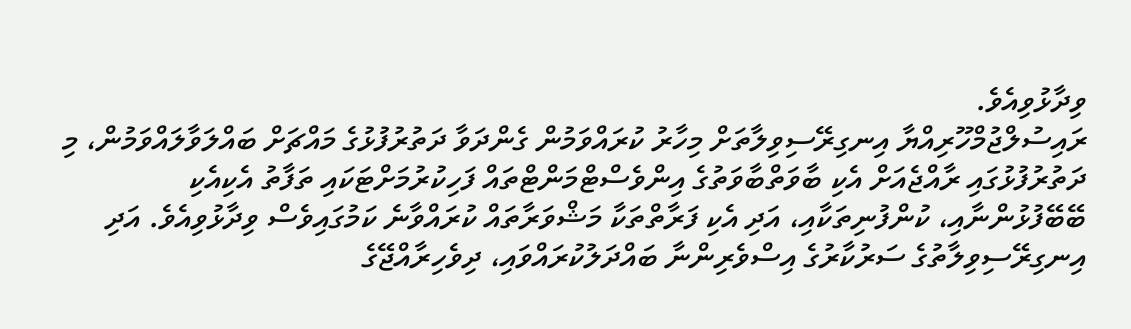ވިދާޅުވިއެވެ.
ރައިސުލްޖުމްހޫރިއްޔާ އިނގިރޭސިވިލާތަށް މިހާރު ކުރައްވަމުން ގެންދަވާ ދަތުރުފުޅުގެ މައްޗަށް ބައްލަވާލައްވަމުން، މި ދަތުރުފުޅުގައި ރާއްޖެއަށް އެކި ބާވަތްބާވަތުގެ އިންވެސްޓްމަންޓްތައް ފަހިކުރުމަށްޓަކައި ތަފާތު އެކިއެކި ބޭބޭފުޅުންނާއި، ކުންފުނިތަކާއި، އަދި އެކި ފަރާތްތަކާ މަޝްވަރާތައް ކުރައްވާނެ ކަމުގައިވެސް ވިދާޅުވިއެވެ. އަދި އިނގިރޭސިވިލާތުގެ ސަރުކާރުގެ އިސްވެރިންނާ ބައްދަލުކުރައްވައި، ދިވެހިރާއްޖޭގެ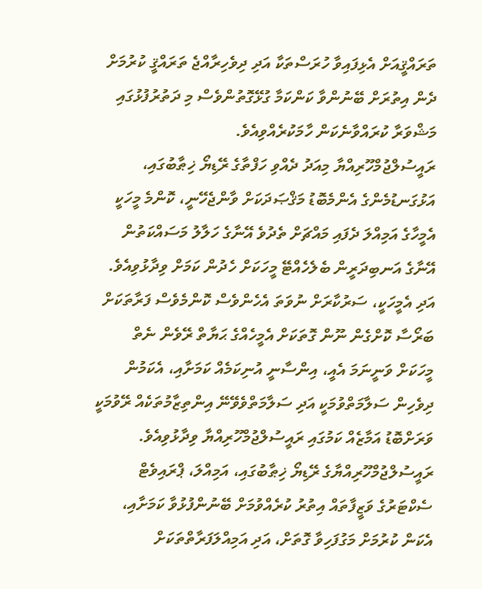ތަރައްޤީއަށް އެޅިފައިވާ ހުރަސްތަކާ އަދި ދިވެހިރާއްޖެ ތަރައްޤީ ކުރުމަށް ދެން އިތުރަށް ބޭނުންވާ ކަންކަމާ ގުޅޭގޮތުންވެސް މި ދަތުރުފުޅުގައި މަޝްވަރާ ކުރައްވާނެކަން ހާމަކުރެއްވިއެވެ.
ރައީސުލްޖުމްހޫރިއްޔާ މިއަދު ދެއްވި ހަފްތާގެ ރޭޑިޔޯ ޚިޠާބުގައި، އަޅުގަނޑުމެންގެ އެންމެބޮޑު މަޤްޞަދަކަށް ވާންޖެހޭނީ، ކޮންމެ މީހަކީ އެމީހާގެ އަމިއްލަ ދެފައި މައްޗަށް ތެދުވެ އޭނާގެ ހަލާލު މަސައްކަތުން އޭނާގެ އަނބިދަރީން ބެލެހެއްޓޭ މީހަކަށް ހެދުން ކަމަށް ވިދާޅުވިއެވެ. އަދި އެމީހަކީ، ސަރުކާރަށް ނުވަތަ އެހެންވެސް ކޮންމެވެސް ފަރާތަކަށް ބަރޯސާ ކޮށްގެން ނޫން ގޮތަކަށް އެމީހެއްގެ ޙަޔާތް ރޭވެން ނެތް މީހަކަށް ވަނީނަމަ އެއީ، އިންސާނީ އުނިކަމެއް ކަމަށާއި، އެކަމުން ދިވެހިން ސަލާމަތްވުމަކީ އަދި ސަލާމަތްވެވޭނޭ އިންތިޒާމުތަކެއް ރޭވުމަކީ ވަރަށްބޮޑު އަމާޒެއް ކަމުގައި ރައީސުލްޖުމްހޫރިއްޔާ ވިދާޅުވިއެވެ.
ރައީސުލްޖުމްހޫރިއްޔާގެ ރޭޑިޔޯ ޚިޠާބުގައި، އަމިއްލަ، ޕްރައިވެޓް ސެކްޓަރުގެ ވަޒީފާތައް އިތުރު ކުރެއްވުމަށް ބޭނުންފުޅުވާ ކަމަށާއި، އެކަން ކުރުމަށް މަގުފަހިވާ ގޮތަށް، އަދި އަމިއްލަފަރާތްތަކަށް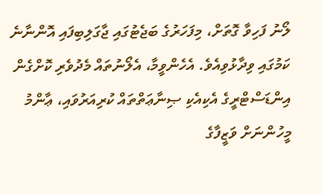ލޯނު ފަހިވާ ގޮތަށް، މިފަހަރުގެ ބަޖެޓުގައި ޖާގަލިބިފައި އޮންނާނެ ކަމުގައި ވިދާޅުވިއެވެ. އެހެންވީމާ، އެލޯނުތައް މެދުވެރި ކޮށްގެން އިންޑަސްޓްރީގެ އެކިއެކި ޞިނާޢަތްތައް ކުރިއަރުވައި، ޢާންމު މީހުންނަށް ވަޒީފާގެ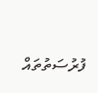ފުރުސަތުތައް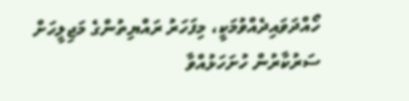ހޯއްދަވައިދެއްވުމަކީ، މިފަހަރު ރައްޔިތުންގެ މަޖިލީހަށް ސަރުކާރުން ހުށަހަޅުއްވާ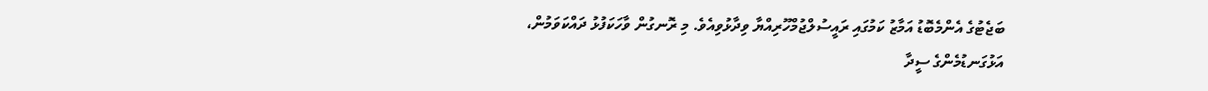ބަޖެޓުގެ އެންމެބޮޑު އަމާޒު ކަމުގައި ރައީސުލްޖުމްހޫރިއްޔާ ވިދާޅުވިއެވެ. މި ރޮނގުން ވާހަކަފުޅު ދައްކަވަމުން، އަޅުގަނޑުމެންގެ ސީދާ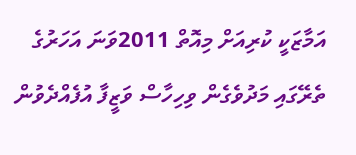އަމާޒަކީ ކުރިއަށް މިއޮތް 2011ވަނަ އަހަރުގެ ތެރޭގައި މަދުވެގެން ވިހިހާސް ވަޒީފާ އުފެއްދެވުން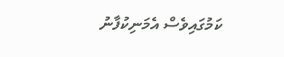ކަމުގައިވެސް އެމަނިކުފާނު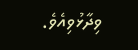ވިދާޅުވިއެވެ.